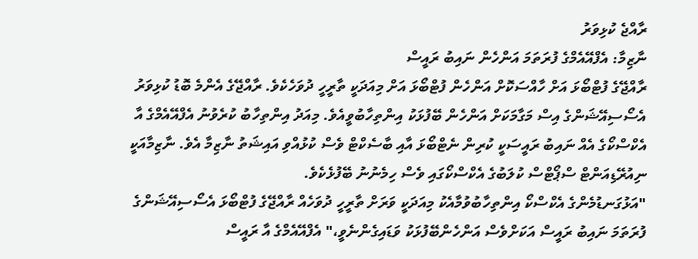ރާއްޖެ ކުޅިވަރު
ނާޒިމާ: އެފްއޭއެމްގެ ފުރަތަމަ އަންހެން ނައިބު ރައީސް
ރާއްޖޭގެ ފުޓްބޯޅަ އަށް ހާއްސަކޮށް އަންހެން ފުޓްބޯޅަ އަށް މިއަދަކީ ތާރީހީ ދުވަހެކެވެ. ރާއްޖޭގެ އެންމެ ބޮޑު ކުޅިވަރު އެސޯސިއޭޝަންގެ އިސް މަގާމަކަށް އަންހެން ބޭފުޅަކު އިންތިހާބުވީއެވެ. މިއަދު އިންތިހާބު ކުރެވުނު އެފްއޭއެމްގެ އާ އެކްސްކޯގެ އެއް ނައިބު ރައީސަކީ ކުރިން ނެޓްބޯޅަ އާއި ބާސެކްޓް ވެސް ކުޅުއްވި އައިޝަތު ނާޒިމާ އެވެ. ނާޒިމާއަކީ ނިއުރޭޑިއަންޓް ސްޕޯޓްސް ކުލަބުގެ އެކްސްކޯގައި ވެސް ހިމެނުނު ބޭފުޅެކެވެ.
"އަޅުގަނޑުމެންގެ އެކްސްކޯ އިންތިހާބުވުމާއެކު މިއަދަކީ ވަރަށް ތާރީހީ ދުވަހެއް ރާއްޖޭގެ ފުޓްބޯޅަ އެސޯސިއޭޝަންގެ ފުރަތަމަ ނައިބު ރައީސް އަކަށްވެސް އަންހެންބޭފުޅަކު ވަޑައިގެންނެވީ،" އެފްއޭއެމްގެ އާ ރައީސް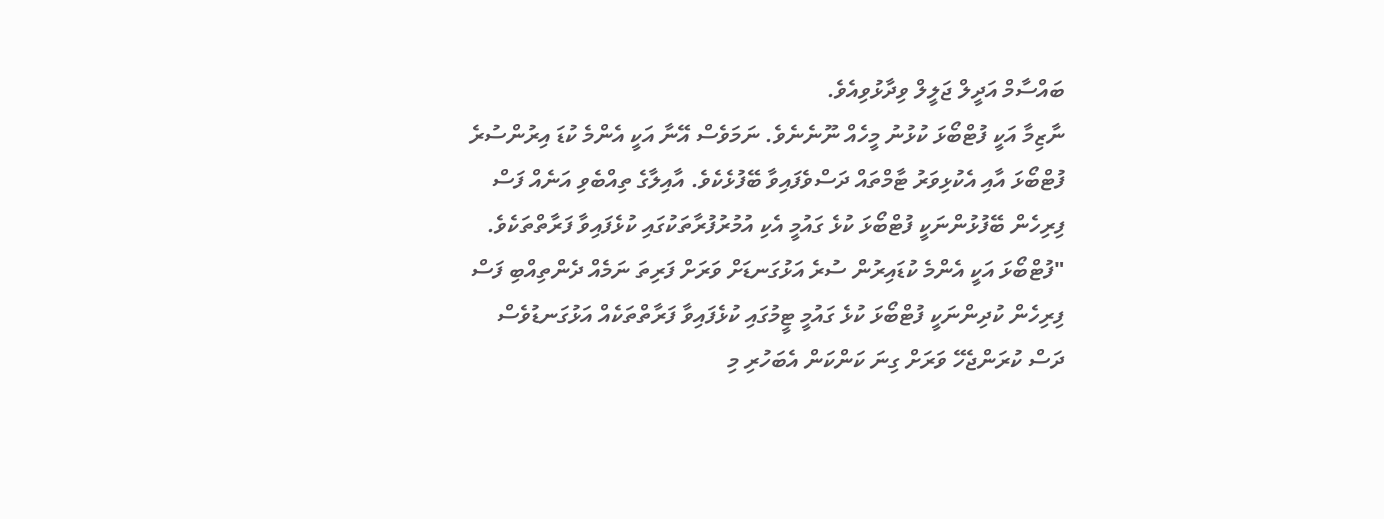ބައްސާމް އަދީލް ޖަލީލް ވިދާޅުވިއެވެ.
ނާޒިމާ އަކީ ފުޓްބޯޅަ ކުޅުނު މީހެއް ނޫނެނެވެ. ނަމަވެސް އޭނާ އަކީ އެންމެ ކުޑަ އިރުންސުރެ ފުޓްބޯޅަ އާއި އެކުޅިވަރު ޓާމްތައް ދަސްވެފައިވާ ބޭފުޅެކެވެ. އާއިލާގެ ތިއްބެވި އަނެއް ފަސް ފިރިހެން ބޭފުޅުންނަކީ ފުޓްބޯޅަ ކުޅެ ގައުމީ އެކި އުމުރުފުރާތަކުގައި ކުޅެފައިވާ ފަރާތްތަކެވެ.
"ފުޓްބޯޅަ އަކީ އެންމެ ކުޑައިރުން ސުރެ އަޅުގަނޑަށް ވަރަށް ފަރިތަ ނަމެއް ދެންތިއްބި ފަސް ފިރިހެން ކުދިންނަކީ ފުޓްބޯޅަ ކުޅެ ގައުމީ ޓީމުގައި ކުޅެފައިވާ ފަރާތްތަކެއް އަޅުގަނޑުވެސް ދަސް ކުރަންޖެހޭ ވަރަށް ގިނަ ކަންކަން އެބަހުރި މި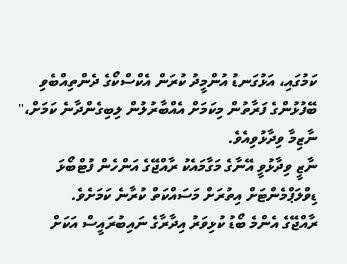ކަމުގައި، އަޅުގަނޑު އުންމީދު ކުރަން އެކްސްކޯގެ ދެންތިއްބެވި ބޭފުޅުންގެ ފަރާތުން މިކަމަށް އެއްބާރުލުން ލިބިގެންދާނެ ކަމަށް،" ނާޒިމާ ވިދާޅުވިއެވެ.
ނާޒީ ވިދާޅުވީ އޭނާގެ މަގާމައެކު ރާއްޖޭގެ އަންހެން ފުޓްބޯޅަ ޑިވްލަޕްމެންޓަށް އިތުރަށް މަސައްކަތް ކުރާނެ ކަމަށެވެ.
ރާއްޖޭގެ އެންމެ ބޯޑު ކުޅިވަރު އިދާރާގެ ނައިބުރައީސް އަކަށް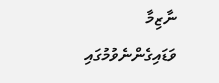ނާޒިމާ ވަޑައިގެންނެވުމުގައި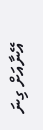އޭނާއަށް ގިނަ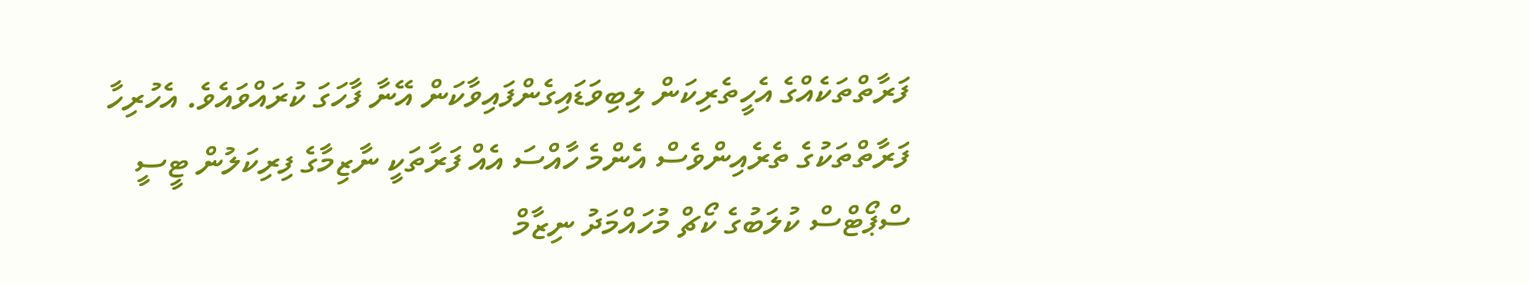ފަރާތްތަކެއްގެ އެހީތެރިކަން ލިބިވަޑައިގެންފައިވާކަން އޭނާ ފާހަގަ ކުރައްވައެވެ. އެހުރިހާ ފަރާތްތަކުގެ ތެރެއިންވެސް އެންމެ ހާއްސަ އެއް ފަރާތަކީ ނާޒިމާގެ ފިރިކަލުން ޓީސީ ސްޕޯޓްސް ކުލަބުގެ ކޯޗް މުހައްމަދު ނިޒާމް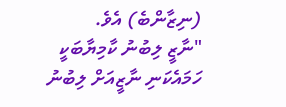(ނިޒާންބެ) އެވެ.
"ނާޒީ ލިބުނު ކާމިޔާބަކީ ހަމައެކަނި ނާޒީއަށް ލިބުނު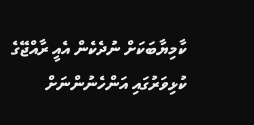ކާމިޔާބަކަށް ނުދެކެން އެއީ ރާއްޖޭގެ ކުޅިވަރުގައި އަންހެނުންނަށް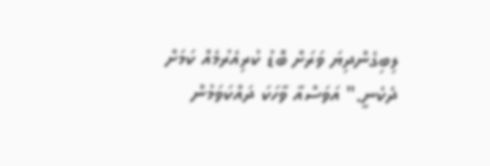ލިބިގެންދިޔަ ވަރަށް ބޮޑު ކުރިއެރުމެއް ކަމަށް ދެކެނީ." އަވަސްއާ ވާހަކަ ދައްކަވަމުން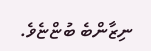ނިޒާންބެ ބުޏްޏެވެ.